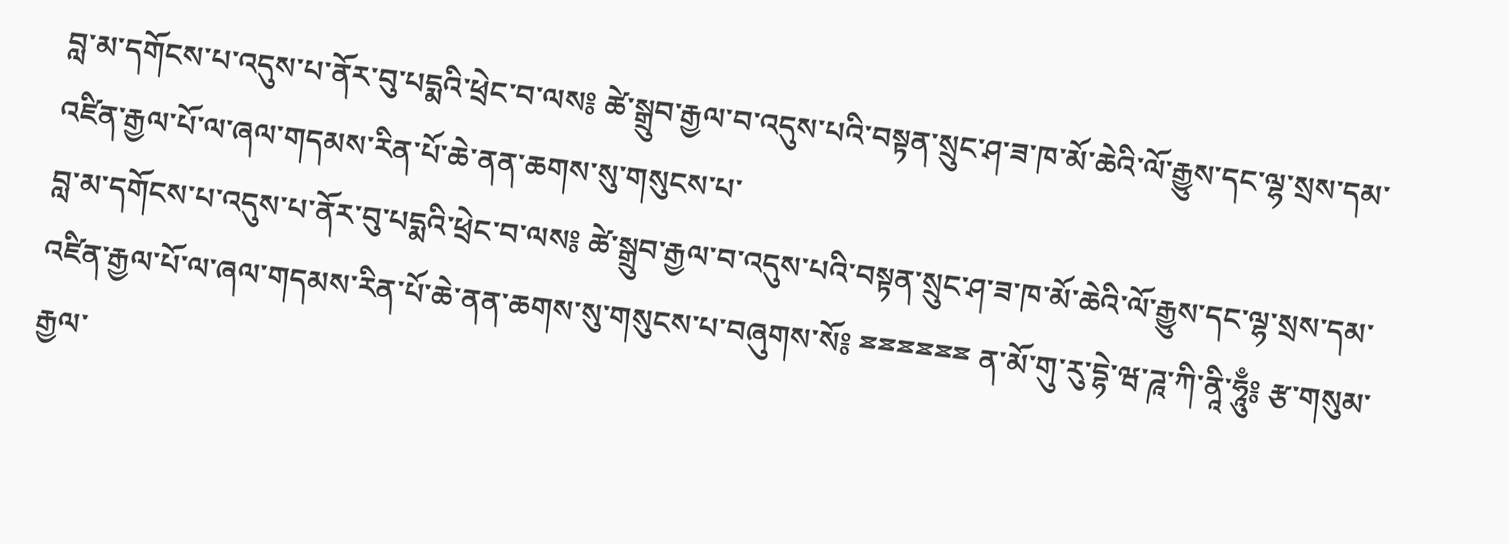བླ་མ་དགོངས་པ་འདུས་པ་ནོར་བུ་པདྨའི་ཕྲེང་བ་ལས༔ ཚེ་སྒྲུབ་རྒྱལ་བ་འདུས་པའི་བསྟན་སྲུང་ཤ་ཟ་ཁ་མོ་ཆེའི་ལོ་རྒྱུས་དང་ལྷ་སྲས་དམ་འཛིན་རྒྱལ་པོ་ལ་ཞལ་གདམས་རིན་པོ་ཆེ་ནན་ཆགས་སུ་གསུངས་པ་
བླ་མ་དགོངས་པ་འདུས་པ་ནོར་བུ་པདྨའི་ཕྲེང་བ་ལས༔ ཚེ་སྒྲུབ་རྒྱལ་བ་འདུས་པའི་བསྟན་སྲུང་ཤ་ཟ་ཁ་མོ་ཆེའི་ལོ་རྒྱུས་དང་ལྷ་སྲས་དམ་འཛིན་རྒྱལ་པོ་ལ་ཞལ་གདམས་རིན་པོ་ཆེ་ནན་ཆགས་སུ་གསུངས་པ་བཞུགས་སོ༔ ྈྈྈྈྈྈ ན་མོ་གུ་རུ་དྷེ་ཝ་ཌཱ་ཀི་ནཱི་ཧཱུྃ༔ རྩ་གསུམ་རྒྱལ་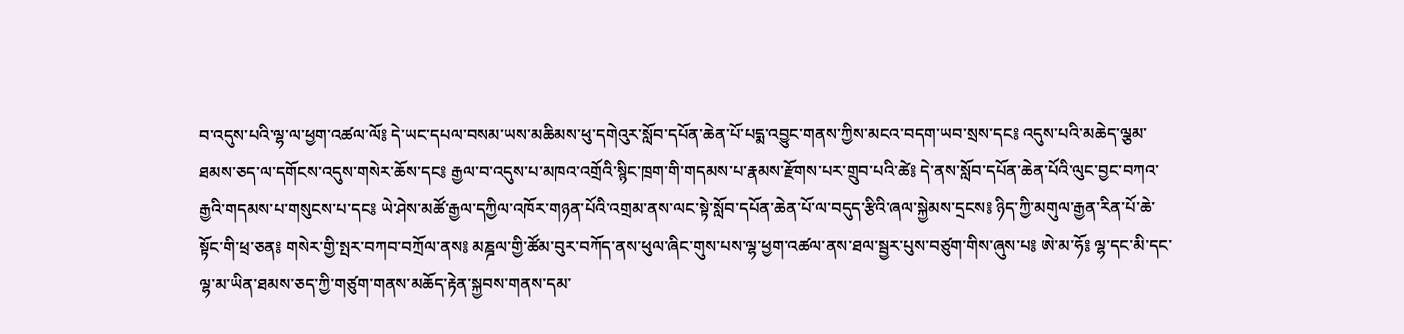བ་འདུས་པའི་ལྷ་ལ་ཕྱག་འཚལ་ལོ༔ དེ་ཡང་དཔལ་བསམ་ཡས་མཆིམས་ཕུ་དགེའུར་སློབ་དཔོན་ཆེན་པོ་པདྨ་འབྱུང་གནས་ཀྱིས་མངའ་བདག་ཡབ་སྲས་དང༔ འདུས་པའི་མཆེད་ལྕམ་ཐམས་ཅད་ལ་དགོངས་འདུས་གསེར་ཆོས་དང༔ རྒྱལ་བ་འདུས་པ་མཁའ་འགྲོའི་སྙིང་ཁྲག་གི་གདམས་པ་རྣམས་རྫོགས་པར་གྲུབ་པའི་ཚེ༔ དེ་ནས་སློབ་དཔོན་ཆེན་པོའི་ལུང་བྱང་བཀའ་རྒྱའི་གདམས་པ་གསུངས་པ་དང༔ ཡེ་ཤེས་མཚོ་རྒྱལ་དཀྱིལ་འཁོར་གཉན་པོའི་འགྲམ་ནས་ལང་སྟེ་སློབ་དཔོན་ཆེན་པོ་ལ་བདུད་རྩིའི་ཞལ་སྐྱེམས་དྲངས༔ ཉིད་ཀྱི་མགུལ་རྒྱན་རིན་པོ་ཆེ་སྟོང་གི་ཕྲ་ཅན༔ གསེར་གྱི་སྤར་བཀབ་བཀྲོལ་ནས༔ མཎྜལ་གྱི་ཚོམ་བུར་བཀོད་ནས་ཕུལ་ཞིང་གུས་པས་ལྷ་ཕྱག་འཚལ་ནས་ཐལ་སྦྱར་པུས་བཙུག་གིས་ཞུས་པ༔ ཨེ་མ་ཧོ༔ ལྷ་དང་མི་དང་ལྷ་མ་ཡིན་ཐམས་ཅད་ཀྱི་གཙུག་གནས་མཆོད་རྟེན་སྐྱབས་གནས་དམ་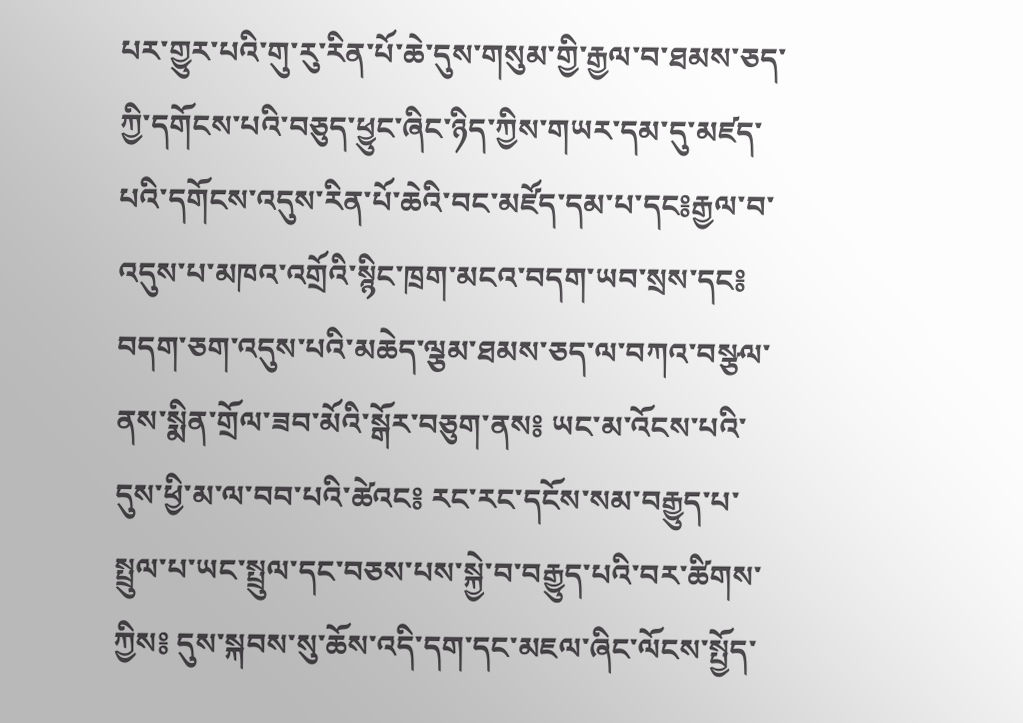པར་གྱུར་པའི་གུ་རུ་རིན་པོ་ཆེ་དུས་གསུམ་གྱི་རྒྱལ་བ་ཐམས་ཅད་ཀྱི་དགོངས་པའི་བཅུད་ཕྱུང་ཞིང་ཉིད་ཀྱིས་གཡར་དམ་དུ་མཛད་པའི་དགོངས་འདུས་རིན་པོ་ཆེའི་བང་མཛོད་དམ་པ་དང༔རྒྱལ་བ་འདུས་པ་མཁའ་འགྲོའི་སྙིང་ཁྲག་མངའ་བདག་ཡབ་སྲས་དང༔ བདག་ཅག་འདུས་པའི་མཆེད་ལྕམ་ཐམས་ཅད་ལ་བཀའ་བསྩལ་ནས་སྨིན་གྲོལ་ཟབ་མོའི་སྒོར་བཅུག་ནས༔ ཡང་མ་འོངས་པའི་དུས་ཕྱི་མ་ལ་བབ་པའི་ཚེའང༔ རང་རང་དངོས་སམ་བརྒྱུད་པ་སྤྲུལ་པ་ཡང་སྤྲུལ་དང་བཅས་པས་སྐྱེ་བ་བརྒྱུད་པའི་བར་ཚིགས་ཀྱིས༔ དུས་སྐབས་སུ་ཆོས་འདི་དག་དང་མཇལ་ཞིང་ལོངས་སྤྱོད་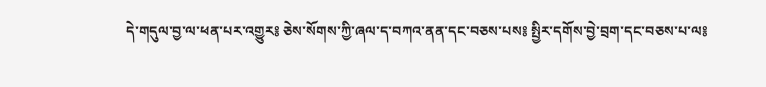དེ་གདུལ་བྱ་ལ་ཕན་པར་འགྱུར༔ ཅེས་སོགས་ཀྱི་ཞལ་ད་བཀའ་ནན་དང་བཅས་པས༔ སྤྱིར་དགོས་བྱེ་བྲག་དང་བཅས་པ་ལ༔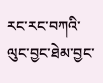རང་རང་བཀའི་ལུང་བྱང་ཐེམ་བྱང་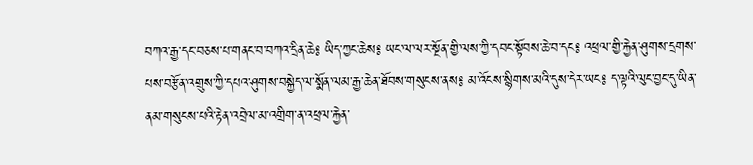བཀའ་རྒྱ་དང་བཅས་པ་གནང་བ་བཀའ་དྲིན་ཆེ༔ ཡིད་ཀྱང་ཆེས༔ ཡང་ལ་ལར་སྔོན་གྱི་ལས་ཀྱི་དབང་སྟོབས་ཆེ་བ་དང༔ འཕྲལ་གྱི་རྐྱེན་ཤུགས་དྲགས་པས་བརྩོན་འགྲུས་ཀྱི་དཔའ་ཤུགས་བསྐྱེད་ལ་སྨོན་ལམ་རྒྱ་ཆེན་ཐོབས་གསུངས་ནས༔ མ་འོངས་སྙིགས་མའི་དུས་དེར་ཡང༔ ད་ལྟའི་ལུང་བྱང་དུ་ཡིན་ནམ་གསུངས་པའི་རྟེན་འབྲེལ་མ་འགྲིག་ན་འཕྲལ་རྐྱེན་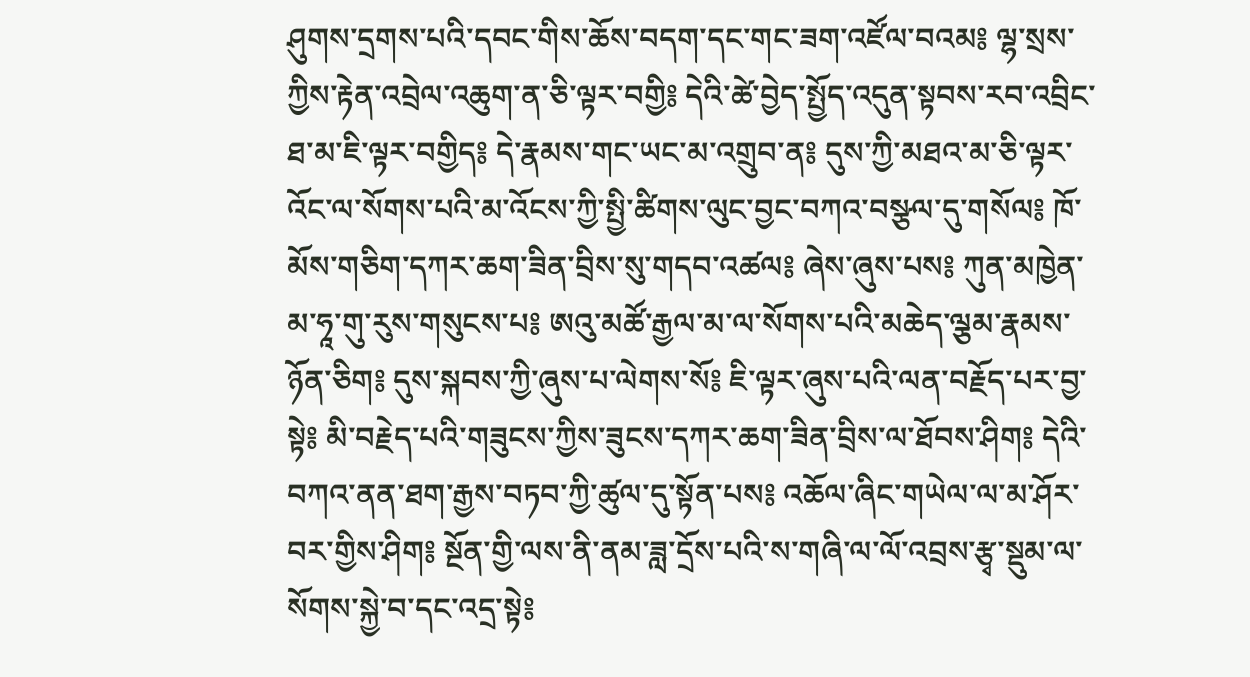ཤུགས་དྲགས་པའི་དབང་གིས་ཆོས་བདག་དང་གང་ཟག་འཛོལ་བའམ༔ ལྷ་སྲས་ཀྱིས་རྟེན་འབྲེལ་འཆུག་ན་ཅི་ལྟར་བགྱི༔ དེའི་ཚེ་བྱེད་སྤྱོད་འདུན་སྟབས་རབ་འབྲིང་ཐ་མ་ཇི་ལྟར་བགྱིད༔ དེ་རྣམས་གང་ཡང་མ་འགྲུབ་ན༔ དུས་ཀྱི་མཐའ་མ་ཅི་ལྟར་འོང་ལ་སོགས་པའི་མ་འོངས་ཀྱི་སྤྱི་ཚིགས་ལུང་བྱང་བཀའ་བསྩལ་དུ་གསོལ༔ ཁོ་མོས་གཅིག་དཀར་ཆག་ཟིན་བྲིས་སུ་གདབ་འཚལ༔ ཞེས་ཞུས་པས༔ ཀུན་མཁྱེན་མ་ཧཱ་གུ་རུས་གསུངས་པ༔ ཨའུ་མཚོ་རྒྱལ་མ་ལ་སོགས་པའི་མཆེད་ལྕམ་རྣམས་ཉོན་ཅིག༔ དུས་སྐབས་ཀྱི་ཞུས་པ་ལེགས་སོ༔ ཇི་ལྟར་ཞུས་པའི་ལན་བརྗོད་པར་བྱ་སྟེ༔ མི་བརྗེད་པའི་གཟུངས་ཀྱིས་ཟུངས་དཀར་ཆག་ཟིན་བྲིས་ལ་ཐོབས་ཤིག༔ དེའི་བཀའ་ནན་ཐག་རྒྱས་བཏབ་ཀྱི་ཚུལ་དུ་སྟོན་པས༔ འཆོལ་ཞིང་གཡེལ་ལ་མ་ཤོར་བར་གྱིས་ཤིག༔ སྔོན་གྱི་ལས་ནི་ནམ་ཟླ་དྲོས་པའི་ས་གཞི་ལ་ལོ་འབྲས་རྩྭ་སྡུམ་ལ་སོགས་སྐྱེ་བ་དང་འདྲ་སྟེ༔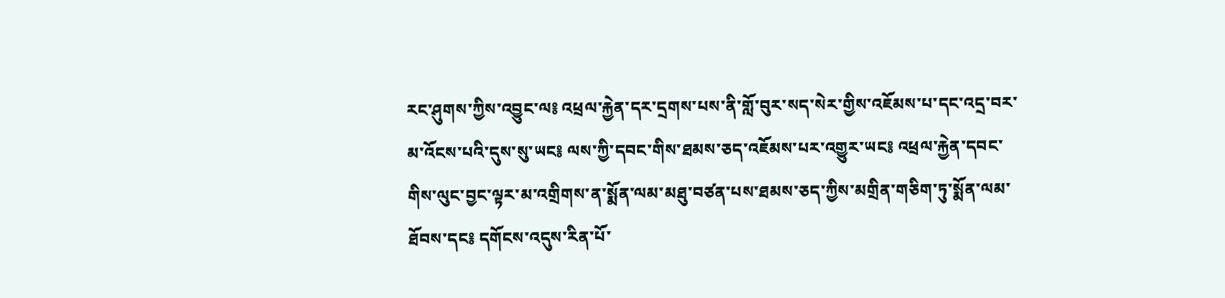རང་ཤུགས་ཀྱིས་འབྱུང་ལ༔ འཕྲལ་རྐྱེན་དར་དྲགས་པས་ནི་གློ་བུར་སད་སེར་གྱིས་འཇོམས་པ་དང་འདྲ་བར་མ་འོངས་པའི་དུས་སུ་ཡང༔ ལས་ཀྱི་དབང་གིས་ཐམས་ཅད་འཇོམས་པར་འགྱུར་ཡང༔ འཕྲལ་རྐྱེན་དབང་གིས་ལུང་བྱང་ལྟར་མ་འགྲིགས་ན་སྨོན་ལམ་མཐུ་བཙན་པས་ཐམས་ཅད་ཀྱིས་མགྲིན་གཅིག་ཏུ་སྨོན་ལམ་ཐོབས་དང༔ དགོངས་འདུས་རིན་པོ་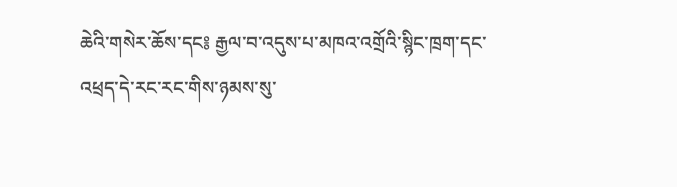ཆེའི་གསེར་ཆོས་དང༔ རྒྱལ་བ་འདུས་པ་མཁའ་འགྲོའི་སྙིང་ཁྲག་དང་འཕྲད་དེ་རང་རང་གིས་ཉམས་སུ་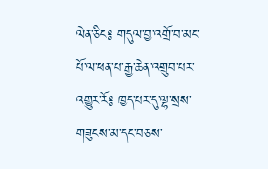ལེན་ཅིང༔ གདུལ་བྱ་འགྲོ་བ་མང་པོ་ལ་ཕན་པ་རྒྱ་ཆེན་འགྲུབ་པར་འགྱུར་རོ༔ ཁྱད་པར་དུ་ལྷ་སྲས་གཟུངས་མ་དང་བཅས་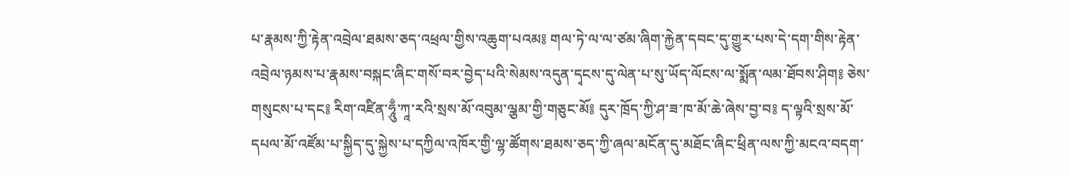པ་རྣམས་ཀྱི་རྟེན་འབྲེལ་ཐམས་ཅད་འཕྲལ་གྱིས་འཆུག་པའམ༔ གལ་ཏེ་ལ་ལ་ཙམ་ཞིག་རྐྱེན་དབང་དུ་གྱུར་པས་དེ་དག་གིས་རྟེན་འབྲེལ་ཉམས་པ་རྣམས་བསྐང་ཞིང་གསོ་བར་བྱེད་པའི་སེམས་འདུན་དྭངས་དུ་ལེན་པ་སུ་ཡོད་ལོངས་ལ་སྨོན་ལམ་ཐོབས་ཤིག༔ ཅེས་གསུངས་པ་དང༔ རིག་འཛིན་ཧཱུྃ་ཀཱ་རའི་སྲས་མོ་འབུམ་ལྕམ་གྱི་གཅུང་མོ༔ དུར་ཁྲོད་ཀྱི་ཤ་ཟ་ཁ་མོ་ཆེ་ཞེས་བྱ་བ༔ ད་ལྟའི་སྲས་མོ་དཔལ་མོ་འཛོམ་པ་སྐྱིད་དུ་སྐྱེས་པ་དཀྱིལ་འཁོར་གྱི་ལྷ་ཚོགས་ཐམས་ཅད་ཀྱི་ཞལ་མངོན་དུ་མཐོང་ཞིང་ཕྲིན་ལས་ཀྱི་མངའ་བདག་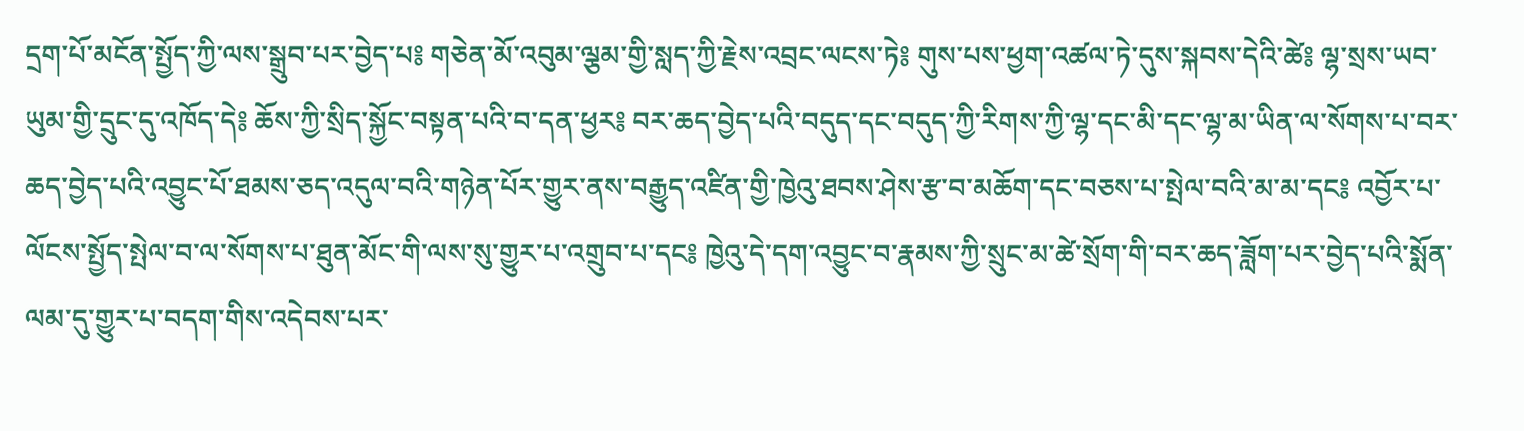དྲག་པོ་མངོན་སྤྱོད་ཀྱི་ལས་སྒྲུབ་པར་བྱེད་པ༔ གཅེན་མོ་འབུམ་ལྕམ་གྱི་སླད་ཀྱི་རྗེས་འབྲང་ལངས་ཏེ༔ གུས་པས་ཕྱག་འཚལ་ཏེ་དུས་སྐབས་དེའི་ཚེ༔ ལྷ་སྲས་ཡབ་ཡུམ་གྱི་དྲུང་དུ་འཁོད་དེ༔ ཆོས་ཀྱི་སྲིད་སྐྱོང་བསྟན་པའི་བ་དན་ཕྱར༔ བར་ཆད་བྱེད་པའི་བདུད་དང་བདུད་ཀྱི་རིགས་ཀྱི་ལྷ་དང་མི་དང་ལྷ་མ་ཡིན་ལ་སོགས་པ་བར་ཆད་བྱེད་པའི་འབྱུང་པོ་ཐམས་ཅད་འདུལ་བའི་གཉེན་པོར་གྱུར་ནས་བརྒྱུད་འཛིན་གྱི་ཁྱེའུ་ཐབས་ཤེས་རྩ་བ་མཆོག་དང་བཅས་པ་སྤེལ་བའི་མ་མ་དང༔ འབྱོར་པ་ལོངས་སྤྱོད་སྤེལ་བ་ལ་སོགས་པ་ཐུན་མོང་གི་ལས་སུ་གྱུར་པ་འགྲུབ་པ་དང༔ ཁྱེའུ་དེ་དག་འབྱུང་བ་རྣམས་ཀྱི་སྲུང་མ་ཚེ་སྲོག་གི་བར་ཆད་ཟློག་པར་བྱེད་པའི་སྨོན་ལམ་དུ་གྱུར་པ་བདག་གིས་འདེབས་པར་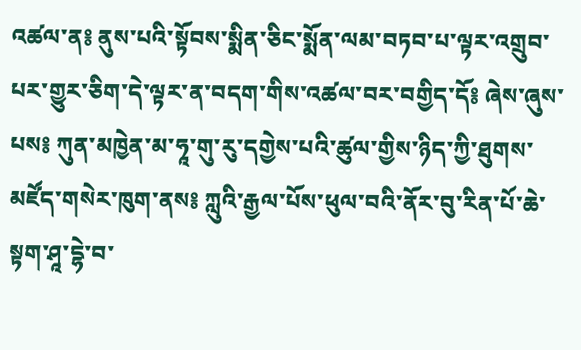འཚལ་ན༔ ནུས་པའི་སྟོབས་སྨིན་ཅིང་སྨོན་ལམ་བཏབ་པ་ལྟར་འགྲུབ་པར་གྱུར་ཅིག་དེ་ལྟར་ན་བདག་གིས་འཚལ་བར་བགྱིད་དོ༔ ཞེས་ཞུས་པས༔ ཀུན་མཁྱེན་མ་ཧཱ་གུ་རུ་དགྱེས་པའི་ཚུལ་གྱིས་ཉིད་ཀྱི་ཐུགས་མཛོད་གསེར་ཁུག་ནས༔ ཀླུའི་རྒྱལ་པོས་ཕུལ་བའི་ནོར་བུ་རིན་པོ་ཆེ་སྟག་ཤཱ་དྷེ་བ་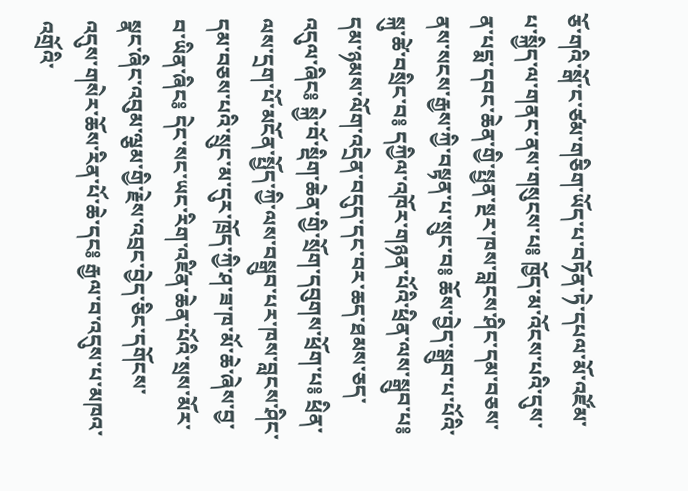ཅོ་གའི་སྒོ་ང་ཙམ་གཅིག་ཡོད་པ་བཏོན་ཏེ་དཔལ་མོ་འཛོམ་པ་སྐྱིད་ལ་གནང་ནས་གསུངས་པ༔ ཁྱོད་མ་འོངས་པའི་དུས་ན་པདྨ་དབང་ཆེན་གྱི་སྤྱན་སྔར་ཁས་བླངས་ཤིང་དམ་བཅས་ནས་སངས་རྒྱས་ཀྱི་བསྟན་པ་སྲུང་བ༔ ཆོས་བྱེད་སྒྲུབ་པ་པོའི་སྐུ་ཚེ་བསྲིང་བ༔ དཀྱིལ་འཁོར་གཉན་པོའི་ཕྲིན་ལས་སྒྲུབ་པ༔ དམ་ཉམས་ལོག་འདྲེན་བདུད་དང་བར་ཆད་ཐམས་ཅད་འདུལ་ཞིང༔ སྐྱེ་བོ་སྡིག་ཆེན་གྱི་སྲོག་དབུགས་ཕྲོག་པ༔ ཕྲིན་ལས་དྲག་པོ་མངོན་སྤྱོད་ཀྱི་ལས་བསྒྲུབ་པར་ཁས་བླངས་ཤིང་དམ་བཅས་པའི་སྲུང་མ་དུར་ཁྲོད་ཀྱི་ཤ་ཟ་ཁ་མོ་ཆེ་ཞེས་བྱ་བ་ཡིན་ཞིང༔ དེང་སང་ཡང་རིག་འཛིན་ཆེན་པོའི་སྲས་མོར་སྣང་ཞིང་འབུམ་ལྕམ་གྱི་རྗེས་འབྲང་བྱེད་ཅིང་དགོངས་འདུས་གསེར་ཆོས་རིན་པོ་ཆེ་དང༔ རྒྱལ་བ་འདུས་པ་མཁའ་འགྲོའི་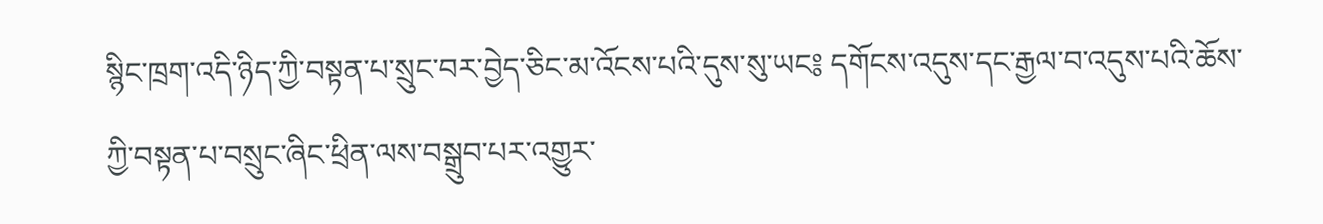སྙིང་ཁྲག་འདི་ཉིད་ཀྱི་བསྟན་པ་སྲུང་བར་བྱེད་ཅིང་མ་འོངས་པའི་དུས་སུ་ཡང༔ དགོངས་འདུས་དང་རྒྱལ་བ་འདུས་པའི་ཆོས་ཀྱི་བསྟན་པ་བསྲུང་ཞིང་ཕྲིན་ལས་བསྒྲུབ་པར་འགྱུར་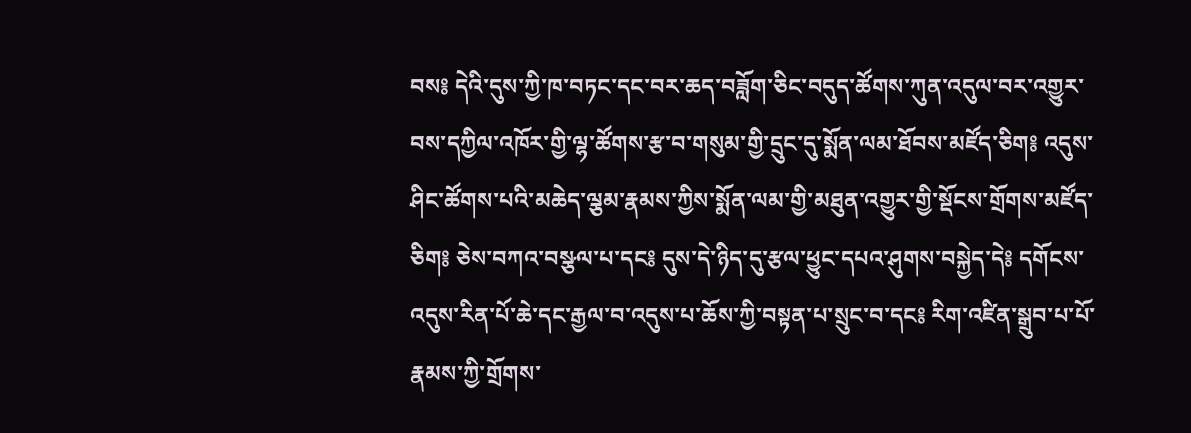བས༔ དེའི་དུས་ཀྱི་ཁ་བཏང་དང་བར་ཆད་བཟློག་ཅིང་བདུད་ཚོགས་ཀུན་འདུལ་བར་འགྱུར་བས་དཀྱིལ་འཁོར་གྱི་ལྷ་ཚོགས་རྩ་བ་གསུམ་གྱི་དྲུང་དུ་སྨོན་ལམ་ཐོབས་མཛོད་ཅིག༔ འདུས་ཤིང་ཚོགས་པའི་མཆེད་ལྕམ་རྣམས་ཀྱིས་སྨོན་ལམ་གྱི་མཐུན་འགྱུར་གྱི་སྡོངས་གྲོགས་མཛོད་ཅིག༔ ཅེས་བཀའ་བསྩལ་པ་དང༔ དུས་དེ་ཉིད་དུ་རྩལ་ཕྱུང་དཔའ་ཤུགས་བསྐྱེད་དེ༔ དགོངས་འདུས་རིན་པོ་ཆེ་དང་རྒྱལ་བ་འདུས་པ་ཆོས་ཀྱི་བསྟན་པ་སྲུང་བ་དང༔ རིག་འཛིན་སྒྲུབ་པ་པོ་རྣམས་ཀྱི་གྲོགས་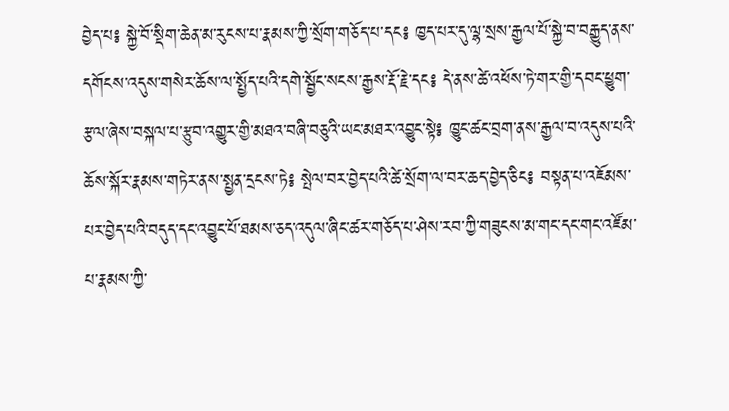བྱེད་པ༔ སྐྱེ་བོ་སྡིག་ཆེན་མ་རུངས་པ་རྣམས་ཀྱི་སྲོག་གཅོད་པ་དང༔ ཁྱད་པར་དུ་ལྷ་སྲས་རྒྱལ་པོ་སྐྱེ་བ་བརྒྱུད་ནས་དགོངས་འདུས་གསེར་ཆོས་ལ་སྤྱོད་པའི་དགེ་སྦྱོང་སངས་རྒྱས་རྡོ་རྗེ་དང༔ དེ་ནས་ཚེ་འཕོས་ཏེ་གར་གྱི་དབང་ཕྱུག་རྩལ་ཞེས་བསྐལ་པ་རྩུབ་འགྱུར་གྱི་མཐའ་བཞི་བཅུའི་ཡང་མཐར་འབྱུང་སྟེ༔ ཁྱུང་ཚང་བྲག་ནས་རྒྱལ་བ་འདུས་པའི་ཆོས་སྐོར་རྣམས་གཏེར་ནས་སྤྱན་དྲངས་ཏེ༔ སྤེལ་བར་བྱེད་པའི་ཚེ་སྲོག་ལ་བར་ཆད་བྱེད་ཅིང༔ བསྟན་པ་འཇོམས་པར་བྱེད་པའི་བདུད་དང་འབྱུང་པོ་ཐམས་ཅད་འདུལ་ཞིང་ཚར་གཅོད་པ་ཤེས་རབ་ཀྱི་གཟུངས་མ་གང་དང་གང་འཛོམ་པ་རྣམས་ཀྱི་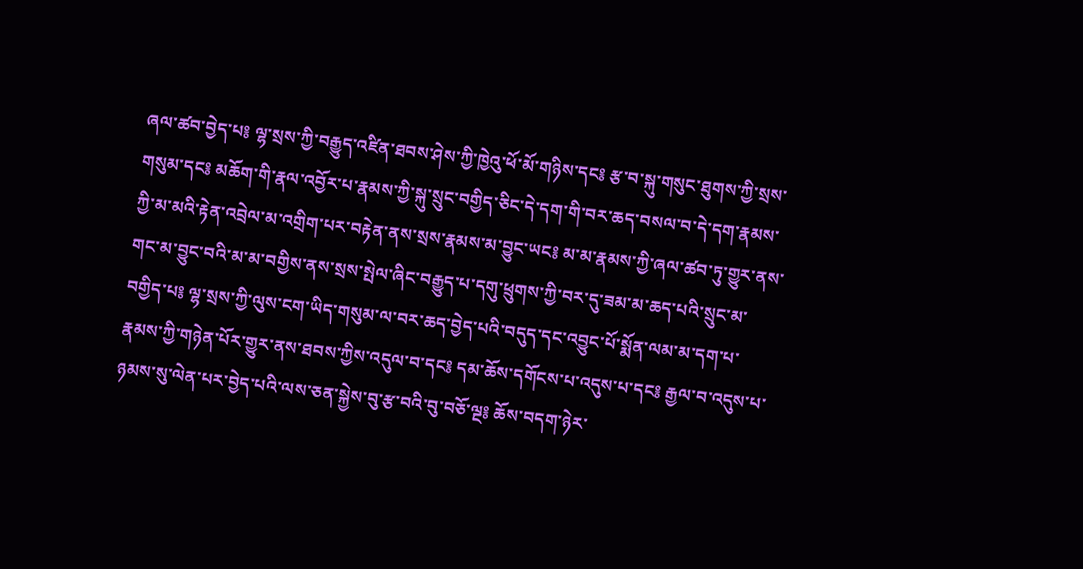ཞལ་ཚབ་བྱེད་པ༔ ལྷ་སྲས་ཀྱི་བརྒྱུད་འཛིན་ཐབས་ཤེས་ཀྱི་ཁྱེའུ་ཕོ་མོ་གཉིས་དང༔ རྩ་བ་སྐུ་གསུང་ཐུགས་ཀྱི་སྲས་གསུམ་དང༔ མཆོག་གི་རྣལ་འབྱོར་པ་རྣམས་ཀྱི་སྐུ་སྲུང་བགྱིད་ཅིང་དེ་དག་གི་བར་ཆད་བསལ་བ་དེ་དག་རྣམས་ཀྱི་མ་མའི་རྟེན་འབྲེལ་མ་འགྲིག་པར་བརྟེན་ནས་སྲས་རྣམས་མ་བྱུང་ཡང༔ མ་མ་རྣམས་ཀྱི་ཞལ་ཚབ་ཏུ་གྱུར་ནས་གང་མ་བྱུང་བའི་མ་མ་བགྱིས་ནས་སྲས་སྤེལ་ཞིང་བརྒྱུད་པ་དགུ་ཕྲུགས་ཀྱི་བར་དུ་ཟམ་མ་ཆད་པའི་སྲུང་མ་བགྱིད་པ༔ ལྷ་སྲས་ཀྱི་ལུས་ངག་ཡིད་གསུམ་ལ་བར་ཆད་བྱེད་པའི་བདུད་དང་འབྱུང་པོ་སྨོན་ལམ་མ་དག་པ་རྣམས་ཀྱི་གཉེན་པོར་གྱུར་ནས་ཐབས་ཀྱིས་འདུལ་བ་དང༔ དམ་ཆོས་དགོངས་པ་འདུས་པ་དང༔ རྒྱལ་བ་འདུས་པ་ཉམས་སུ་ལེན་པར་བྱེད་པའི་ལས་ཅན་སྐྱེས་བུ་རྩ་བའི་བུ་བཅོ་ལྔ༔ ཆོས་བདག་ཉེར་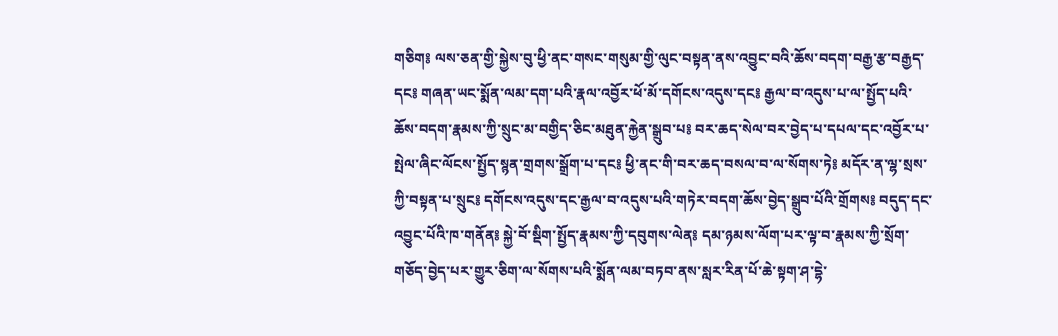གཅིག༔ ལས་ཅན་གྱི་སྐྱེས་བུ་ཕྱི་ནང་གསང་གསུམ་གྱི་ལུང་བསྟན་ནས་འབྱུང་བའི་ཆོས་བདག་བརྒྱ་རྩ་བརྒྱད་དང༔ གཞན་ཡང་སྨོན་ལམ་དག་པའི་རྣལ་འབྱོར་ཕོ་མོ་དགོངས་འདུས་དང༔ རྒྱལ་བ་འདུས་པ་ལ་སྤྱོད་པའི་ཆོས་བདག་རྣམས་ཀྱི་སྲུང་མ་བགྱིད་ཅིང་མཐུན་རྐྱེན་སྒྲུབ་པ༔ བར་ཆད་སེལ་བར་བྱེད་པ་དཔལ་དང་འབྱོར་པ་སྤེལ་ཞིང་ལོངས་སྤྱོད་སྙན་གྲགས་སྒྲོག་པ་དང༔ ཕྱི་ནང་གི་བར་ཆད་བསལ་བ་ལ་སོགས་ཏེ༔ མདོར་ན་ལྷ་སྲས་ཀྱི་བསྟན་པ་སྲུང༔ དགོངས་འདུས་དང་རྒྱལ་བ་འདུས་པའི་གཏེར་བདག་ཆོས་བྱེད་སྒྲུབ་པོའི་གྲོགས༔ བདུད་དང་འབྱུང་པོའི་ཁ་གནོན༔ སྐྱེ་བོ་སྡིག་སྤྱོད་རྣམས་ཀྱི་དབུགས་ལེན༔ དམ་ཉམས་ལོག་པར་ལྟ་བ་རྣམས་ཀྱི་སྲོག་གཅོད་བྱེད་པར་གྱུར་ཅིག་ལ་སོགས་པའི་སྨོན་ལམ་བཏབ་ནས་སླར་རིན་པོ་ཆེ་སྟག་ཤ་དྷེ་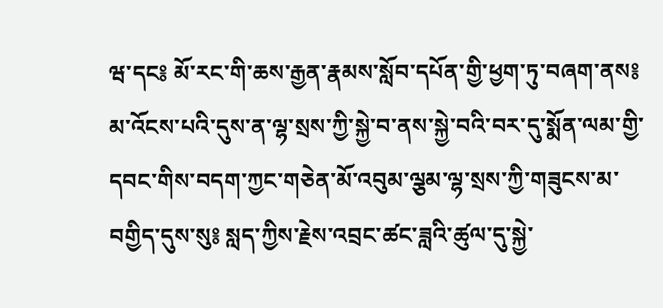ཝ་དང༔ མོ་རང་གི་ཆས་རྒྱན་རྣམས་སློབ་དཔོན་གྱི་ཕྱག་ཏུ་བཞག་ནས༔ མ་འོངས་པའི་དུས་ན་ལྷ་སྲས་ཀྱི་སྐྱེ་བ་ནས་སྐྱེ་བའི་བར་དུ་སྨོན་ལམ་གྱི་དབང་གིས་བདག་ཀྱང་གཅེན་མོ་འབུམ་ལྕམ་ལྷ་སྲས་ཀྱི་གཟུངས་མ་བགྱིད་དུས་སུ༔ སླད་ཀྱིས་རྗེས་འབྲང་ཚང་ཟླའི་ཚུལ་དུ་སྐྱེ་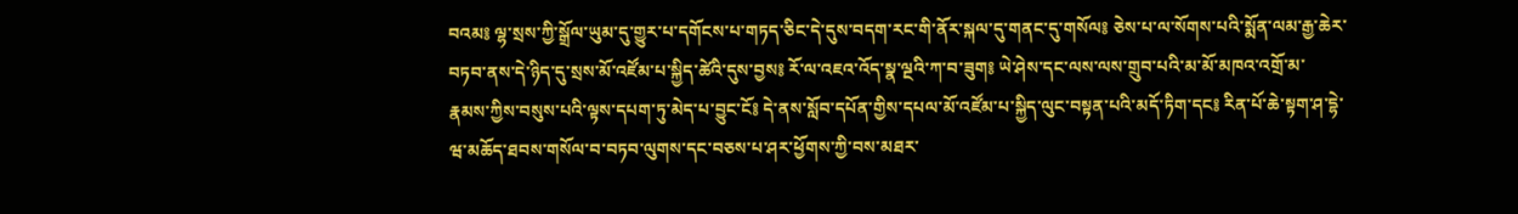བའམ༔ ལྷ་སྲས་ཀྱི་སྒྲོལ་ཡུམ་དུ་གྱུར་པ་དགོངས་པ་གཏད་ཅིང་དེ་དུས་བདག་རང་གི་ནོར་སྐལ་དུ་གནང་དུ་གསོལ༔ ཅེས་པ་ལ་སོགས་པའི་སྨོན་ལམ་རྒྱ་ཆེར་བཏབ་ནས་དེ་ཉིད་དུ་སྲས་མོ་འཛོམ་པ་སྐྱིད་ཚེའི་དུས་བྱས༔ རོ་ལ་འཇའ་འོད་སྣ་ལྔའི་ཀ་བ་ཟུག༔ ཡེ་ཤེས་དང་ལས་ལས་གྲུབ་པའི་མ་མོ་མཁའ་འགྲོ་མ་རྣམས་ཀྱིས་བསུས་པའི་ལྟས་དཔག་ཏུ་མེད་པ་བྱུང་ངོ༔ དེ་ནས་སློབ་དཔོན་གྱིས་དཔལ་མོ་འཛོམ་པ་སྐྱིད་ལུང་བསྟན་པའི་མདོ་ཏིག་དང༔ རིན་པོ་ཆེ་སྟག་ཤ་དྷེ་ཝ་མཆོད་ཐབས་གསོལ་བ་བཏབ་ལུགས་དང་བཅས་པ་ཤར་ཕྱོགས་ཀྱི་བས་མཐར་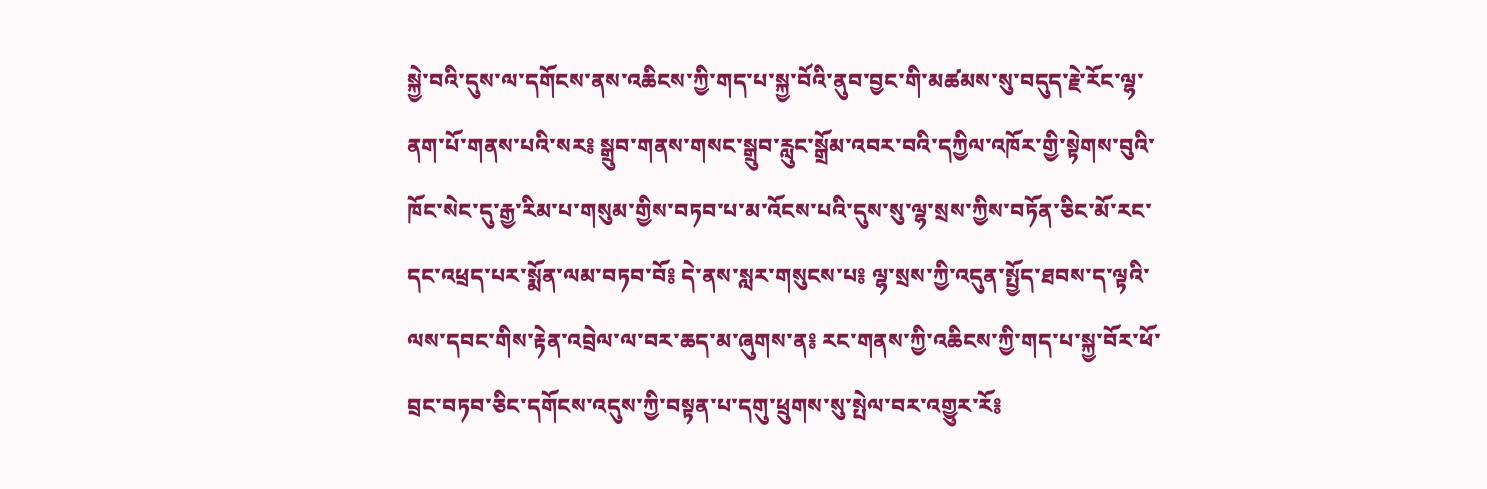སྐྱེ་བའི་དུས་ལ་དགོངས་ནས་འཆིངས་ཀྱི་གད་པ་སྐྱ་བོའི་ནུབ་བྱང་གི་མཚམས་སུ་བདུད་རྗེ་རོང་ལྷ་ནག་པོ་གནས་པའི་སར༔ སྒྲུབ་གནས་གསང་སྒྲུབ་རླུང་སྒྲོམ་འབར་བའི་དཀྱིལ་འཁོར་གྱི་སྟེགས་བུའི་ཁོང་སེང་དུ་རྒྱ་རིམ་པ་གསུམ་གྱིས་བཏབ་པ་མ་འོངས་པའི་དུས་སུ་ལྷ་སྲས་ཀྱིས་བཏོན་ཅིང་མོ་རང་དང་འཕྲད་པར་སྨོན་ལམ་བཏབ་བོ༔ དེ་ནས་སླར་གསུངས་པ༔ ལྷ་སྲས་ཀྱི་འདུན་སྤྱོད་ཐབས་ད་ལྟའི་ལས་དབང་གིས་རྟེན་འབྲེལ་ལ་བར་ཆད་མ་ཞུགས་ན༔ རང་གནས་ཀྱི་འཆིངས་ཀྱི་གད་པ་སྐྱ་བོར་ཕོ་བྲང་བཏབ་ཅིང་དགོངས་འདུས་ཀྱི་བསྟན་པ་དགུ་ཕྲུགས་སུ་སྤེལ་བར་འགྱུར་རོ༔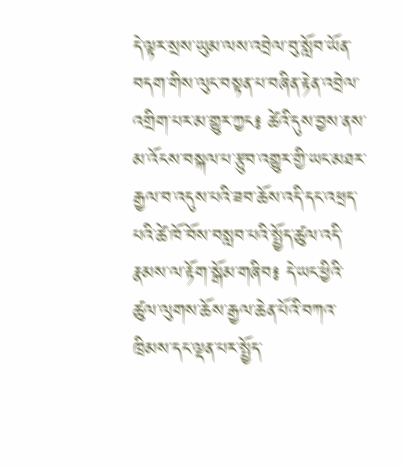དེ་ལྟར་སྲས་ཡུམ་ལས་འབྲེལ་བུ་སློབ་ཡོན་བདག་གིས་ལུང་བསྟན་པ་བཞིན་རྟེན་འབྲེལ་འགྲིག་པར་མ་གྱུར་ཀྱང༔ ཚེའི་དུས་བྱས་ནས་མ་འོངས་བསྐལ་པ་རྩུབ་འགྱུར་གྱི་ཡང་མཐར་རྒྱལ་བ་འདུས་པའི་ཟབ་ཆོས་འདི་དང་འཕྲད་པའི་ཚེ་ཁོ་བོས་བསླབ་པའི་སྤྱོད་ཚུལ་འདི་རྣམས་ལ་རྟོག་སྒོམ་གཞིབ༔ དེ་ཡང་ཕྱིའི་ཚུལ་ལུགས་ཆོས་རྒྱལ་ཆེན་པོའི་བཀའ་ཁྲིམས་དང་ལྡན་པར་སྤྱོད་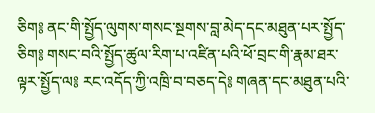ཅིག༔ ནང་གི་སྤྱོད་ལུགས་གསང་སྔགས་བླ་མེད་དང་མཐུན་པར་སྤྱོད་ཅིག༔ གསང་བའི་སྤྱོད་ཚུལ་རིག་པ་འཛིན་པའི་ཕོ་བྲང་གི་རྣམ་ཐར་ལྟར་སྤྱོད་ལ༔ རང་འདོད་ཀྱི་འཁྲི་བ་བཅད་དེ༔ གཞན་དང་མཐུན་པའི་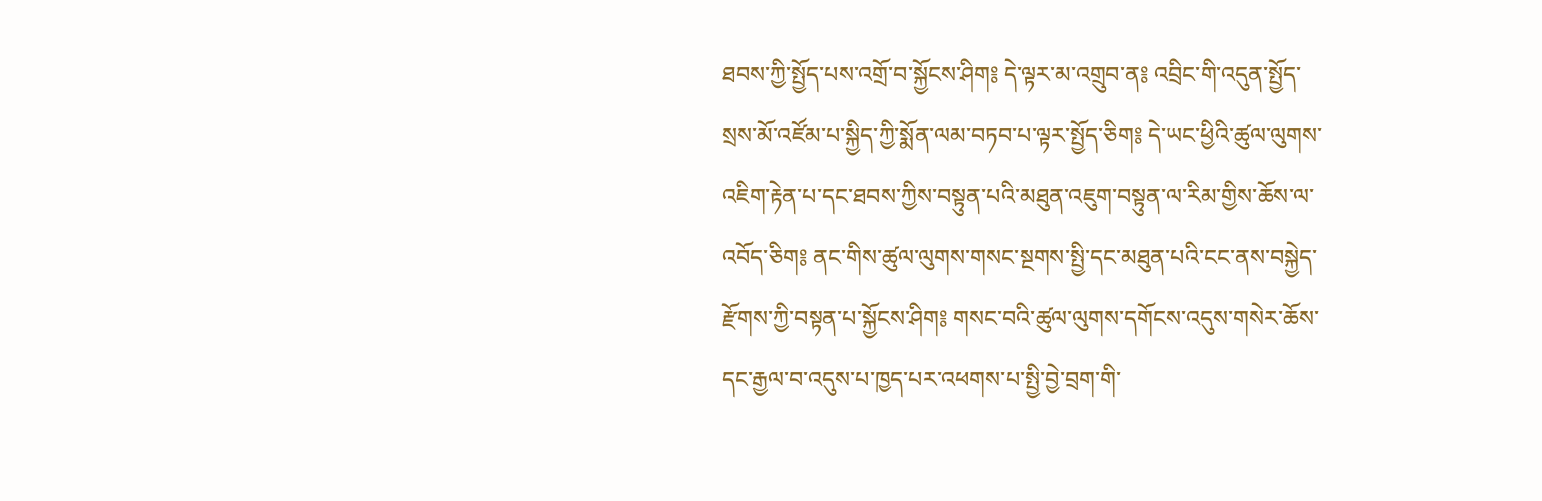ཐབས་ཀྱི་སྤྱོད་པས་འགྲོ་བ་སྐྱོངས་ཤིག༔ དེ་ལྟར་མ་འགྲུབ་ན༔ འབྲིང་གི་འདུན་སྤྱོད་སྲས་མོ་འཛོམ་པ་སྐྱིད་ཀྱི་སྨོན་ལམ་བཏབ་པ་ལྟར་སྤྱོད་ཅིག༔ དེ་ཡང་ཕྱིའི་ཚུལ་ལུགས་འཇིག་རྟེན་པ་དང་ཐབས་ཀྱིས་བསྟུན་པའི་མཐུན་འཇུག་བསྟུན་ལ་རིམ་གྱིས་ཆོས་ལ་འབོད་ཅིག༔ ནང་གིས་ཚུལ་ལུགས་གསང་སྔགས་སྤྱི་དང་མཐུན་པའི་ངང་ནས་བསྐྱེད་རྫོགས་ཀྱི་བསྟན་པ་སྐྱོངས་ཤིག༔ གསང་བའི་ཚུལ་ལུགས་དགོངས་འདུས་གསེར་ཆོས་དང་རྒྱལ་བ་འདུས་པ་ཁྱད་པར་འཕགས་པ་སྤྱི་བྱེ་བྲག་གི་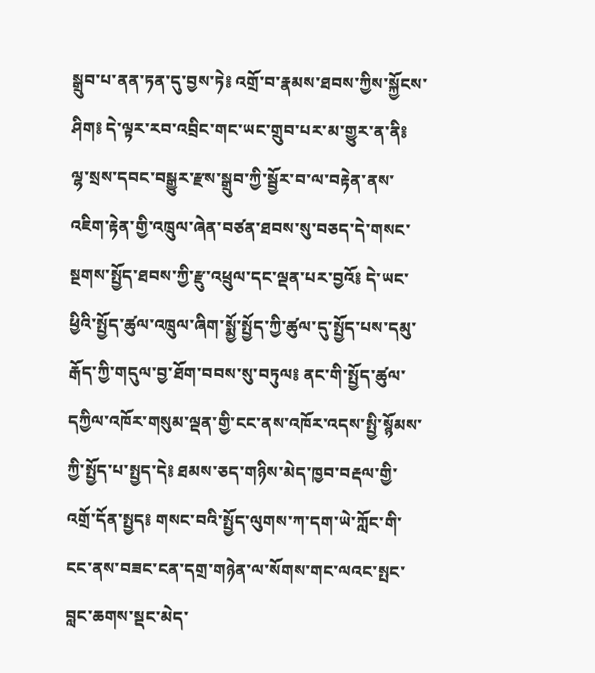སྒྲུབ་པ་ནན་ཏན་དུ་བྱས་ཏེ༔ འགྲོ་བ་རྣམས་ཐབས་ཀྱིས་སྐྱོངས་ཤིག༔ དེ་ལྟར་རབ་འབྲིང་གང་ཡང་གྲུབ་པར་མ་གྱུར་ན་ནི༔ ལྷ་སྲས་དབང་བསྒྱུར་རྫས་སྒྲུབ་ཀྱི་སྦྱོར་བ་ལ་བརྟེན་ནས་འཇིག་རྟེན་གྱི་འཁྲུལ་ཞེན་བཙན་ཐབས་སུ་བཅད་དེ་གསང་སྔགས་སྤྱོད་ཐབས་ཀྱི་རྫུ་འཕྲུལ་དང་ལྡན་པར་བྱའོ༔ དེ་ཡང་ཕྱིའི་སྤྱོད་ཚུལ་འཁྲུལ་ཞིག་སྨྱོ་སྤྱོད་ཀྱི་ཚུལ་དུ་སྤྱོད་པས་དམུ་རྒོད་ཀྱི་གདུལ་བྱ་ཐོག་བབས་སུ་བཏུལ༔ ནང་གི་སྤྱོད་ཚུལ་དཀྱིལ་འཁོར་གསུམ་ལྡན་གྱི་ངང་ནས་འཁོར་འདས་སྤྱི་སྙོམས་ཀྱི་སྤྱོད་པ་སྤྱད་དེ༔ ཐམས་ཅད་གཉིས་མེད་ཁྱབ་བརྡལ་གྱི་འགྲོ་དོན་སྤྱད༔ གསང་བའི་སྤྱོད་ལུགས་ཀ་དག་ཡེ་ཀློང་གི་ངང་ནས་བཟང་ངན་དགྲ་གཉེན་ལ་སོགས་གང་ལའང་སྤང་བླང་ཆགས་སྡང་མེད་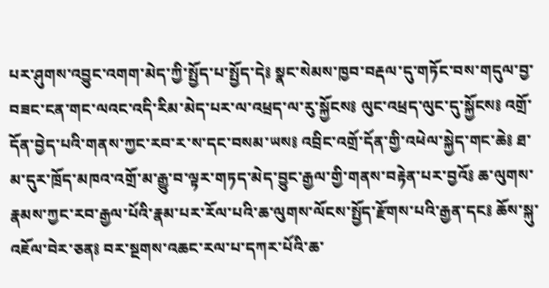པར་ཤུགས་འབྱུང་འགག་མེད་ཀྱི་སྤྱོད་པ་སྤྱོད་དེ༔ སྣང་སེམས་ཁྱབ་བརྡལ་དུ་གཏོང་བས་གདུལ་བྱ་བཟང་ངན་གང་ལའང་འདི་རིམ་མེད་པར་ལ་འཕྲད་ལ་རུ་སྐྱོངས༔ ལུང་འཕྲད་ལུང་དུ་སྐྱོངས༔ འགྲོ་དོན་བྱེད་པའི་གནས་ཀྱང་རབ་ར་ས་དང་བསམ་ཡས༔ འབྲིང་འགྲོ་དོན་གྱི་འཕེལ་སྐྱེད་གང་ཆེ༔ ཐ་མ་དུར་ཁྲོད་མཁའ་འགྲོ་མ་རྒྱུ་བ་ལྟར་གཏད་མེད་བྱུང་རྒྱལ་གྱི་གནས་བརྟེན་པར་བྱའོ༔ ཆ་ལུགས་རྣམས་ཀྱང་རབ་རྒྱལ་པོའི་རྣམ་པར་རོལ་པའི་ཆ་ལུགས་ལོངས་སྤྱོད་རྫོགས་པའི་རྒྱན་དང༔ ཆོས་སྐུ་འཇོལ་བེར་ཅན༔ བར་སྔགས་འཆང་རལ་པ་དཀར་པོའི་ཆ་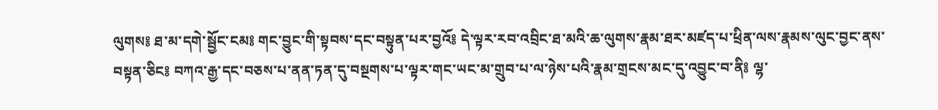ལུགས༔ ཐ་མ་དགེ་སྦྱོང་ངམ༔ གང་བྱུང་གི་སྟབས་དང་བསྟུན་པར་བྱའོ༔ དེ་ལྟར་རབ་འབྲིང་ཐ་མའི་ཆ་ལུགས་རྣམ་ཐར་མཛད་པ་ཕྲིན་ལས་རྣམས་ལུང་བྱང་ནས་བསྟན་ཅིང༔ བཀའ་རྒྱ་དང་བཅས་པ་ནན་ཏན་དུ་བསྔགས་པ་ལྟར་གང་ཡང་མ་གྲུབ་པ་ལ་ཉེས་པའི་རྣམ་གྲངས་མང་དུ་འབྱུང་བ་ནི༔ ལྷ་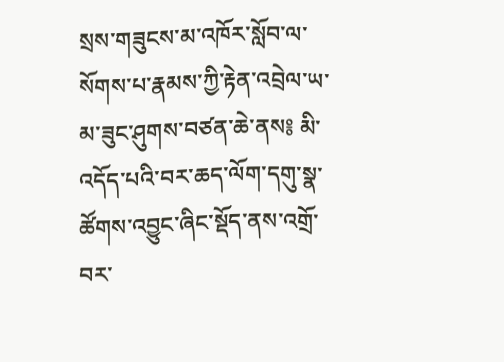སྲས་གཟུངས་མ་འཁོར་སློབ་ལ་སོགས་པ་རྣམས་ཀྱི་རྟེན་འབྲེལ་ཡ་མ་ཟུང་ཤུགས་བཙན་ཆེ་ནས༔ མི་འདོད་པའི་བར་ཆད་ལོག་དགུ་སྣ་ཚོགས་འབྱུང་ཞིང་སྡོད་ནས་འགྲོ་བར་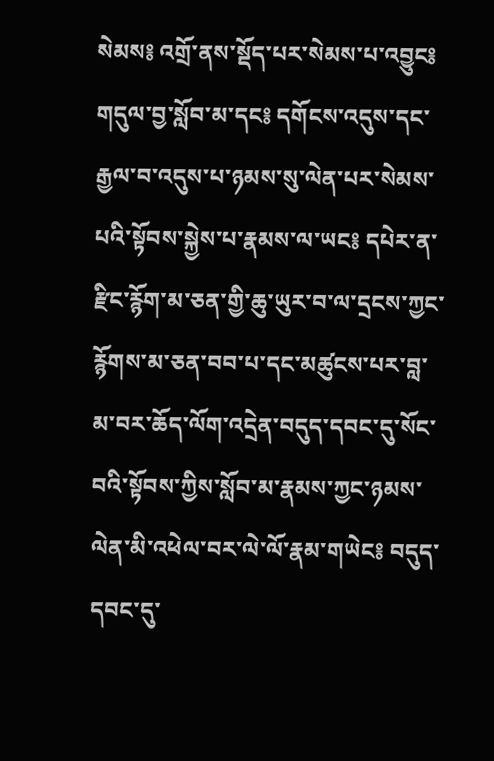སེམས༔ འགྲོ་ནས་སྡོད་པར་སེམས་པ་འབྱུང༔ གདུལ་བྱ་སློབ་མ་དང༔ དགོངས་འདུས་དང་རྒྱལ་བ་འདུས་པ་ཉམས་སུ་ལེན་པར་སེམས་པའི་སྟོབས་སྐྱེས་པ་རྣམས་ལ་ཡང༔ དཔེར་ན་རྫིང་རྙོག་མ་ཅན་གྱི་ཆུ་ཡུར་བ་ལ་དྲངས་ཀྱང་རྙོགས་མ་ཅན་བབ་པ་དང་མཚུངས་པར་བླ་མ་བར་ཆོད་ལོག་འདྲེན་བདུད་དབང་དུ་སོང་བའི་སྟོབས་ཀྱིས་སློབ་མ་རྣམས་ཀྱང་ཉམས་ལེན་མི་འཕེལ་བར་ལེ་ལོ་རྣམ་གཡེང༔ བདུད་དབང་དུ་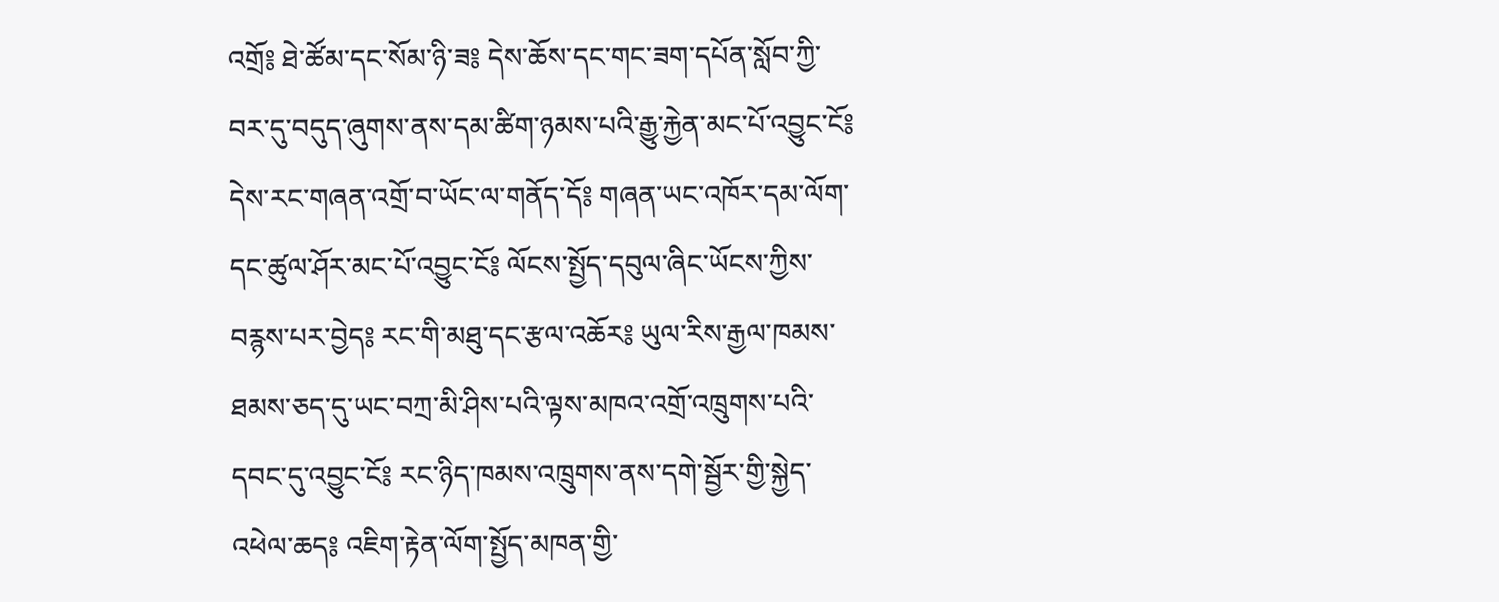འགྲོ༔ ཐེ་ཚོམ་དང་སོམ་ཉི་ཟ༔ དེས་ཆོས་དང་གང་ཟག་དཔོན་སློབ་ཀྱི་བར་དུ་བདུད་ཞུགས་ནས་དམ་ཚིག་ཉམས་པའི་རྒྱུ་རྐྱེན་མང་པོ་འབྱུང་ངོ༔ དེས་རང་གཞན་འགྲོ་བ་ཡོང་ལ་གནོད་དོ༔ གཞན་ཡང་འཁོར་དམ་ལོག་དང་ཚུལ་ཤོར་མང་པོ་འབྱུང་ངོ༔ ལོངས་སྤྱོད་དབུལ་ཞིང་ཡོངས་ཀྱིས་བརྙས་པར་བྱེད༔ རང་གི་མཐུ་དང་རྩལ་འཆོར༔ ཡུལ་རིས་རྒྱལ་ཁམས་ཐམས་ཅད་དུ་ཡང་བཀྲ་མི་ཤིས་པའི་ལྟས་མཁའ་འགྲོ་འཁྲུགས་པའི་དབང་དུ་འབྱུང་ངོ༔ རང་ཉིད་ཁམས་འཁྲུགས་ནས་དགེ་སྦྱོར་གྱི་སྐྱེད་འཕེལ་ཆད༔ འཇིག་རྟེན་ལོག་སྤྱོད་མཁན་གྱི་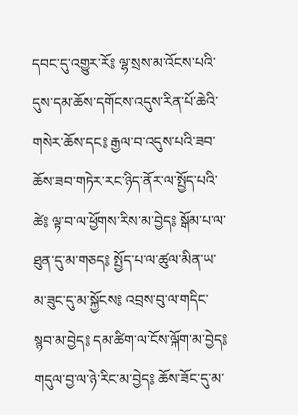དབང་དུ་འགྱུར་རོ༔ ལྷ་སྲས་མ་འོངས་པའི་དུས་དམ་ཆོས་དགོངས་འདུས་རིན་པོ་ཆེའི་གསེར་ཆོས་དང༔ རྒྱལ་བ་འདུས་པའི་ཟབ་ཆོས་ཟབ་གཏེར་རང་ཉིད་ནོར་ལ་སྤྱོད་པའི་ཚེ༔ ལྟ་བ་ལ་ཕྱོགས་རིས་མ་བྱེད༔ སྒོམ་པ་ལ་ཐུན་དུ་མ་གཅད༔ སྤྱོད་པ་ལ་ཚུལ་མིན་ཡ་མ་ཟུང་དུ་མ་སྐྱོངས༔ འབྲས་བུ་ལ་གདིང་སྙབ་མ་བྱེད༔ དམ་ཚིག་ལ་ངོས་ལྐོག་མ་བྱེད༔ གདུལ་བྱ་ལ་ཉེ་རིང་མ་བྱེད༔ ཆོས་ཟོང་དུ་མ་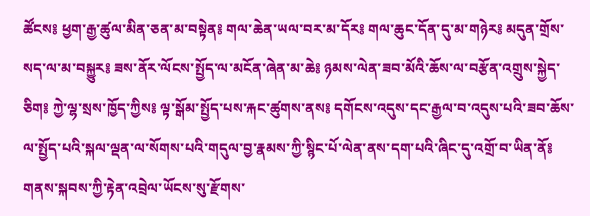ཚོངས༔ ཕྱག་རྒྱ་ཚུལ་མིན་ཅན་མ་བསྟེན༔ གལ་ཆེན་ཡལ་བར་མ་དོར༔ གལ་ཆུང་དོན་དུ་མ་གཉེར༔ མདུན་གྲོས་སད་ལ་མ་བསྐྱུར༔ ཟས་ནོར་ལོངས་སྤྱོད་ལ་མངོན་ཞེན་མ་ཆེ༔ ཉམས་ལེན་ཟབ་མོའི་ཆོས་ལ་བརྩོན་འགྲུས་སྐྱེད་ཅིག༔ ཀྱེ་ལྷ་སྲས་ཁྱོད་ཀྱིས༔ ལྟ་སྒོམ་སྤྱོད་པས་རྐང་ཚུགས་ནས༔ དགོངས་འདུས་དང་རྒྱལ་བ་འདུས་པའི་ཟབ་ཆོས་ལ་སྤྱོད་པའི་སྐལ་ལྡན་ལ་སོགས་པའི་གདུལ་བྱ་རྣམས་ཀྱི་སྙིང་པོ་ལེན་ནས་དག་པའི་ཞིང་དུ་འགྲོ་བ་ཡིན་ནོ༔ གནས་སྐབས་ཀྱི་རྟེན་འབྲེལ་ཡོངས་སུ་རྫོགས་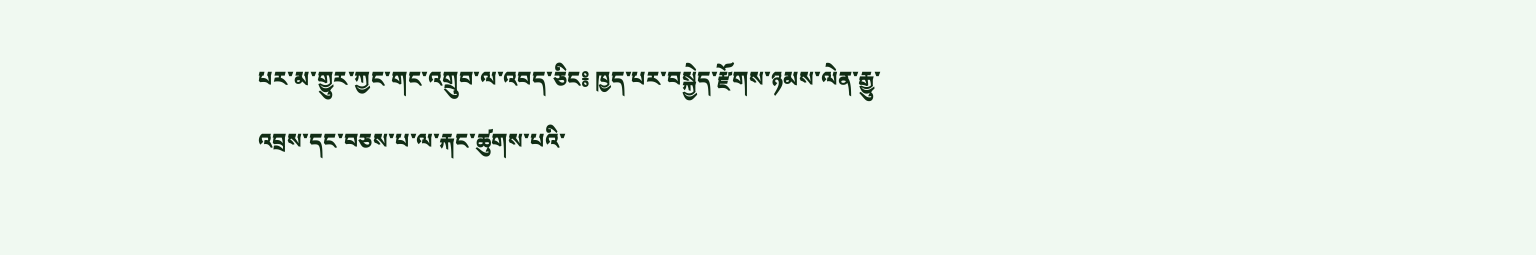པར་མ་གྱུར་ཀྱང་གང་འགྲུབ་ལ་འབད་ཅིང༔ ཁྱད་པར་བསྐྱེད་རྫོགས་ཉམས་ལེན་རྒྱུ་འབྲས་དང་བཅས་པ་ལ་རྐང་ཚུགས་པའི་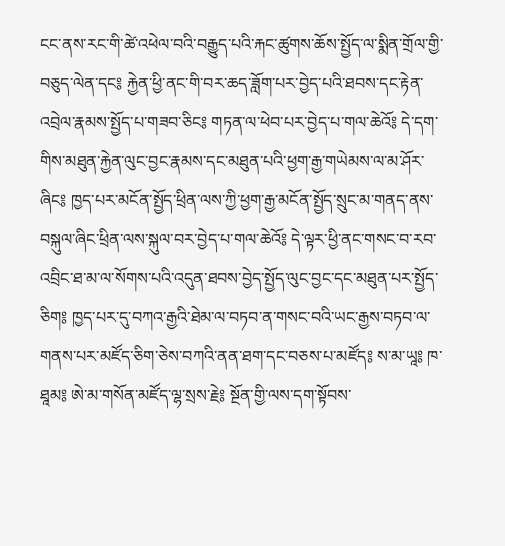ངང་ནས་རང་གི་ཚེ་འཕེལ་བའི་བརྒྱུད་པའི་རྐང་ཚུགས་ཆོས་སྤྱོད་ལ་སྨིན་གྲོལ་གྱི་བཅུད་ལེན་དང༔ རྐྱེན་ཕྱི་ནང་གི་བར་ཆད་ཟློག་པར་བྱེད་པའི་ཐབས་དང་རྟེན་འབྲེལ་རྣམས་སྤྱོད་པ་གཟབ་ཅིང༔ གཏན་ལ་ཕེབ་པར་བྱེད་པ་གལ་ཆེའོ༔ དེ་དག་གིས་མཐུན་རྐྱེན་ལུང་བྱང་རྣམས་དང་མཐུན་པའི་ཕྱག་རྒྱ་གཡེམས་ལ་མ་ཤོར་ཞིང༔ ཁྱད་པར་མངོན་སྤྱོད་ཕྲིན་ལས་ཀྱི་ཕྱག་རྒྱ་མངོན་སྤྱོད་སྲུང་མ་གནད་ནས་བསྐུལ་ཞིང་ཕྲིན་ལས་སྐུལ་བར་བྱེད་པ་གལ་ཆེའོ༔ དེ་ལྟར་ཕྱི་ནང་གསང་བ་རབ་འབྲིང་ཐ་མ་ལ་སོགས་པའི་འདུན་ཐབས་བྱེད་སྤྱོད་ལུང་བྱང་དང་མཐུན་པར་སྤྱོད་ཅིག༔ ཁྱད་པར་དུ་བཀའ་རྒྱའི་ཐེམ་ལ་བཏབ་ན་གསང་བའི་ཡང་རྒྱས་བཏབ་ལ་གནས་པར་མཛོད་ཅིག་ཅེས་བཀའི་ནན་ཐག་དང་བཅས་པ་མཛོད༔ ས་མ་ཡཱ༔ ཁ་ཐཱམ༔ ཨེ་མ་གསོན་མཛོད་ལྷ་སྲས་རྗེ༔ སྔོན་གྱི་ལས་དག་སྟོབས་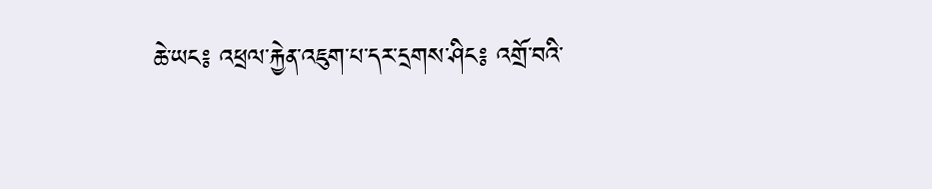ཆེ་ཡང༔ འཕྲལ་རྐྱེན་འཇུག་པ་དར་དྲགས་ཤིང༔ འགྲོ་བའི་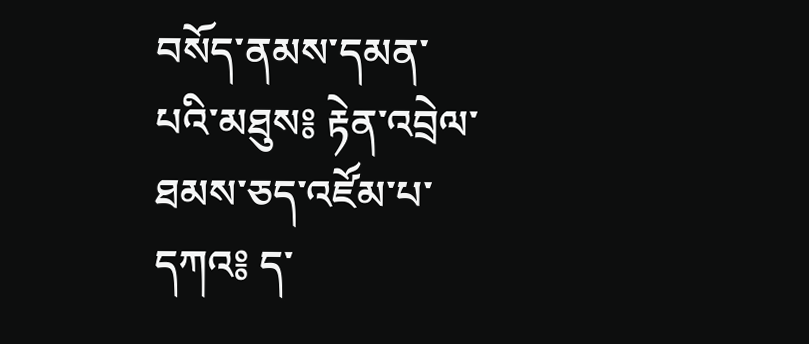བསོད་ནམས་དམན་པའི་མཐུས༔ རྟེན་འབྲེལ་ཐམས་ཅད་འཛོམ་པ་དཀའ༔ ད་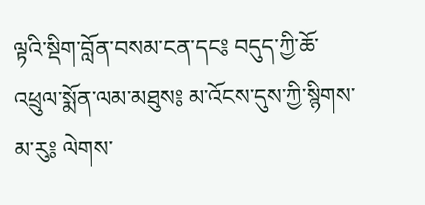ལྟའི་སྡིག་བློན་བསམ་ངན་དང༔ བདུད་ཀྱི་ཆོ་འཕྲུལ་སྨོན་ལམ་མཐུས༔ མ་འོངས་དུས་ཀྱི་སྙིགས་མ་རུ༔ ལེགས་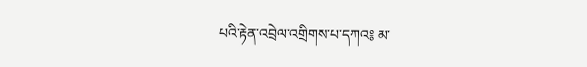པའི་རྟེན་འབྲེལ་འགྲིགས་པ་དཀའ༔ མ་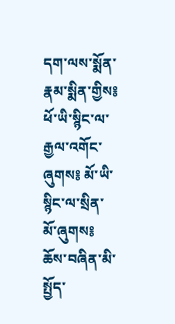དག་ལས་སྨོན་རྣམ་སྨིན་གྱིས༔ ཕོ་ཡི་སྙིང་ལ་རྒྱལ་འགོང་ཞུགས༔ མོ་ཡི་སྙིང་ལ་སྲིན་མོ་ཞུགས༔ ཆོས་བཞིན་མི་སྤྱོད་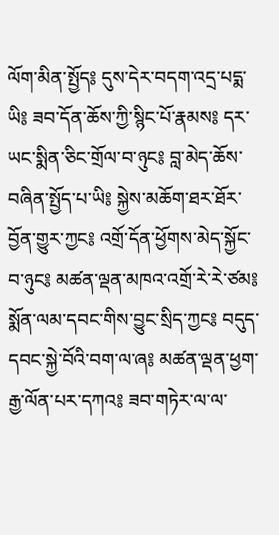ལོག་མིན་སྤྱོད༔ དུས་དེར་བདག་འདྲ་པདྨ་ཡི༔ ཟབ་དོན་ཆོས་ཀྱི་སྙིང་པོ་རྣམས༔ དར་ཡང་སྨིན་ཅིང་གྲོལ་བ་ཉུང༔ བླ་མེད་ཆོས་བཞིན་སྤྱོད་པ་ཡི༔ སྐྱེས་མཆོག་ཐར་ཐོར་བྱོན་གྱུར་ཀྱང༔ འགྲོ་དོན་ཕྱོགས་མེད་སྐྱོང་བ་ཉུང༔ མཚན་ལྡན་མཁའ་འགྲོ་རེ་རེ་ཙམ༔ སྨོན་ལམ་དབང་གིས་བྱུང་སྲིད་ཀྱང༔ བདུད་དབང་སྐྱེ་བོའི་བག་ལ་ཞ༔ མཚན་ལྡན་ཕྱག་རྒྱ་ལོན་པར་དཀའ༔ ཟབ་གཏེར་ལ་ལ་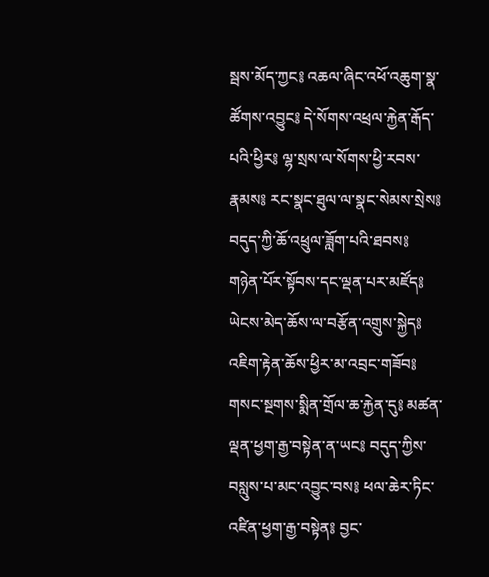སྦས་མོད་ཀྱང༔ འཆལ་ཞིང་འཕོ་འཆུག་སྣ་ཚོགས་འབྱུང༔ དེ་སོགས་འཕྲལ་རྐྱེན་རྒོད་པའི་ཕྱིར༔ ལྷ་སྲས་ལ་སོགས་ཕྱི་རབས་རྣམས༔ རང་སྣང་ཐུལ་ལ་སྣང་སེམས་སྲེས༔ བདུད་ཀྱི་ཆོ་འཕྲུལ་ཟློག་པའི་ཐབས༔ གཉེན་པོར་སྟོབས་དང་ལྡན་པར་མཛོད༔ ཡེངས་མེད་ཆོས་ལ་བརྩོན་འགྲུས་སྐྱེད༔ འཇིག་རྟེན་ཆོས་ཕྱིར་མ་འབྲང་གཟོབ༔ གསང་སྔགས་སྨིན་གྲོལ་ཆ་རྐྱེན་དུ༔ མཚན་ལྡན་ཕྱག་རྒྱ་བསྟེན་ན་ཡང༔ བདུད་ཀྱིས་བསླུས་པ་མང་འབྱུང་བས༔ ཕལ་ཆེར་ཏིང་འཛིན་ཕྱག་རྒྱ་བསྟེན༔ བྱང་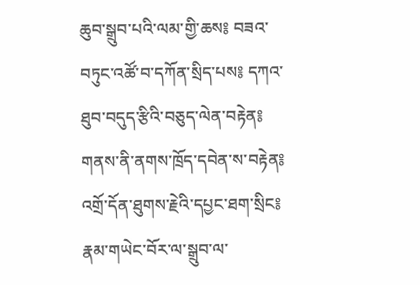ཆུབ་སྒྲུབ་པའི་ལམ་གྱི་ཆས༔ བཟའ་བཏུང་འཚོ་བ་དཀོན་སྲིད་པས༔ དཀའ་ཐུབ་བདུད་རྩིའི་བཅུད་ལེན་བརྟེན༔ གནས་ནི་ནགས་ཁྲོད་དབེན་ས་བརྟེན༔ འགྲོ་དོན་ཐུགས་རྗེའི་དཔྱང་ཐག་སྲིང༔ རྣམ་གཡེང་བོར་ལ་སྒྲུབ་ལ་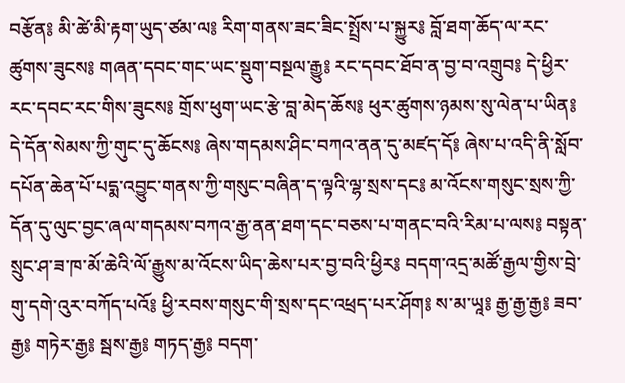བརྩོན༔ མི་ཚེ་མི་རྟག་ཡུད་ཙམ་ལ༔ རིག་གནས་ཟང་ཟིང་སྤྲོས་པ་སྐྱུར༔ བློ་ཐག་ཆོད་ལ་རང་ཚུགས་ཟུངས༔ གཞན་དབང་གང་ཡང་སྡུག་བསྔལ་རྒྱུ༔ རང་དབང་ཐོབ་ན་བྱ་བ་འགྲུབ༔ དེ་ཕྱིར་རང་དབང་རང་གིས་ཟུངས༔ གྲོས་ཕུག་ཡང་རྩེ་བླ་མེད་ཆོས༔ ཕུར་ཚུགས་ཉམས་སུ་ལེན་པ་ཡིན༔ དེ་དོན་སེམས་ཀྱི་གུང་དུ་ཆོངས༔ ཞེས་གདམས་ཤིང་བཀའ་ནན་དུ་མཛད་དོ༔ ཞེས་པ་འདི་ནི་སློབ་དཔོན་ཆེན་པོ་པདྨ་འབྱུང་གནས་ཀྱི་གསུང་བཞིན་ད་ལྟའི་ལྷ་སྲས་དང༔ མ་འོངས་གསུང་སྲས་ཀྱི་དོན་དུ་ལུང་བྱང་ཞལ་གདམས་བཀའ་རྒྱ་ནན་ཐག་དང་བཅས་པ་གནང་བའི་རིམ་པ་ལས༔ བསྟན་སྲུང་ཤ་ཟ་ཁ་མོ་ཆེའི་ལོ་རྒྱུས་མ་འོངས་ཡིད་ཆེས་པར་བྱ་བའི་ཕྱིར༔ བདག་འདྲ་མཚོ་རྒྱལ་གྱིས་བྲེ་གུ་དགེ་འུར་བཀོད་པའོ༔ ཕྱི་རབས་གསུང་གི་སྲས་དང་འཕྲད་པར་ཤོག༔ ས་མ་ཡཱ༔ རྒྱ་རྒྱ་རྒྱ༔ ཟབ་རྒྱ༔ གཏེར་རྒྱ༔ སྦས་རྒྱ༔ གཏད་རྒྱ༔ བདག་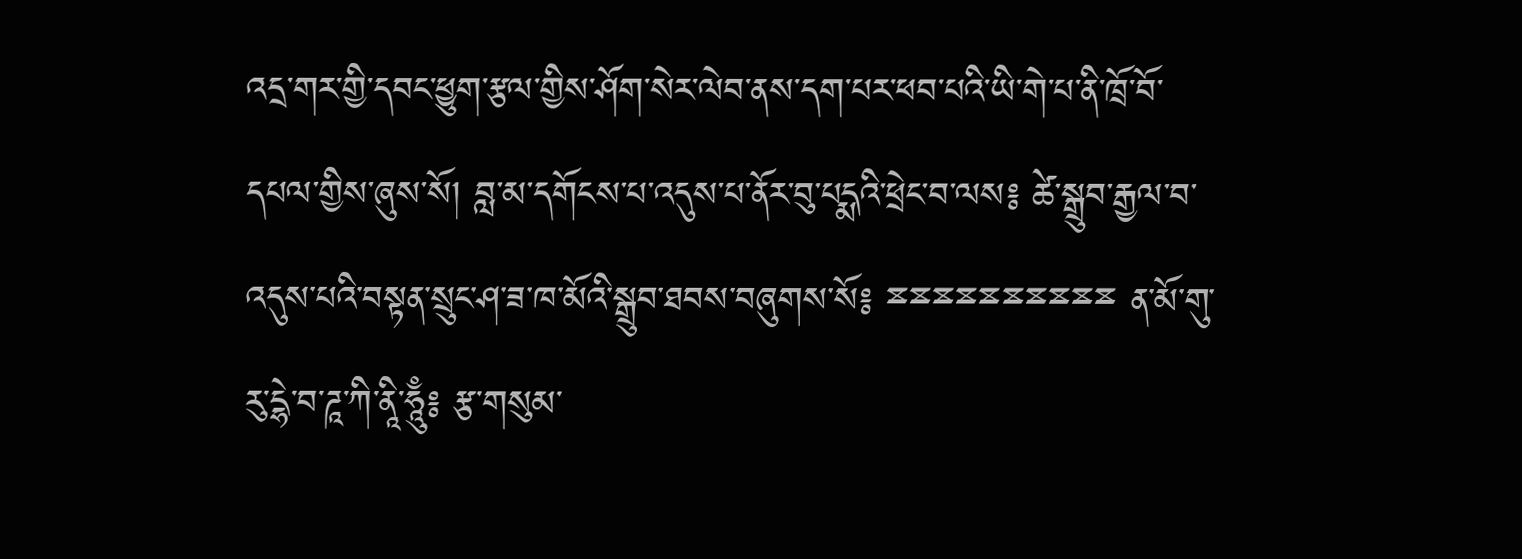འདྲ་གར་གྱི་དབང་ཕྱུག་རྩལ་གྱིས་ཤོག་སེར་ལེབ་ནས་དག་པར་ཕབ་པའི་ཡི་གེ་པ་ནི་ཁྲོ་བོ་དཔལ་གྱིས་ཞུས་སོ། བླ་མ་དགོངས་པ་འདུས་པ་ནོར་བུ་པདྨའི་ཕྲེང་བ་ལས༔ ཚེ་སྒྲུབ་རྒྱལ་བ་འདུས་པའི་བསྟན་སྲུང་ཤ་ཟ་ཁ་མོའི་སྒྲུབ་ཐབས་བཞུགས་སོ༔ ྈྈྈྈྈྈྈྈྈྈ ན་མོ་གུ་རུ་དྷེ་བ་ཌཱ་ཀི་ནཱི་ཧཱུྃ༔ རྩ་གསུམ་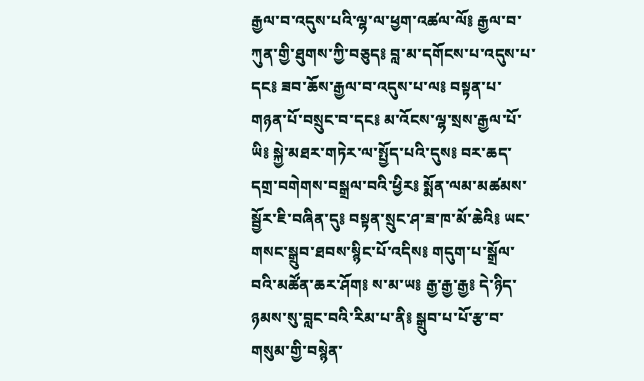རྒྱལ་བ་འདུས་པའི་ལྷ་ལ་ཕྱག་འཚལ་ལོ༔ རྒྱལ་བ་ཀུན་གྱི་ཐུགས་ཀྱི་བཅུད༔ བླ་མ་དགོངས་པ་འདུས་པ་དང༔ ཟབ་ཆོས་རྒྱལ་བ་འདུས་པ་ལ༔ བསྟན་པ་གཉན་པོ་བསྲུང་བ་དང༔ མ་འོངས་ལྷ་སྲས་རྒྱལ་པོ་ཡི༔ སྐྱེ་མཐར་གཏེར་ལ་སྤྱོད་པའི་དུས༔ བར་ཆད་དགྲ་བགེགས་བསྒྲལ་བའི་ཕྱིར༔ སྨོན་ལམ་མཚམས་སྦྱོར་ཇི་བཞིན་དུ༔ བསྟན་སྲུང་ཤ་ཟ་ཁ་མོ་ཆེའི༔ ཡང་གསང་སྒྲུབ་ཐབས་སྙིང་པོ་འདིས༔ གདུག་པ་སྒྲོལ་བའི་མཚོན་ཆར་ཤོག༔ ས་མ་ཡ༔ རྒྱ་རྒྱ་རྒྱ༔ དེ་ཉིད་ཉམས་སུ་བླང་བའི་རིམ་པ་ནི༔ སྒྲུབ་པ་པོ་རྩ་བ་གསུམ་གྱི་བསྙེན་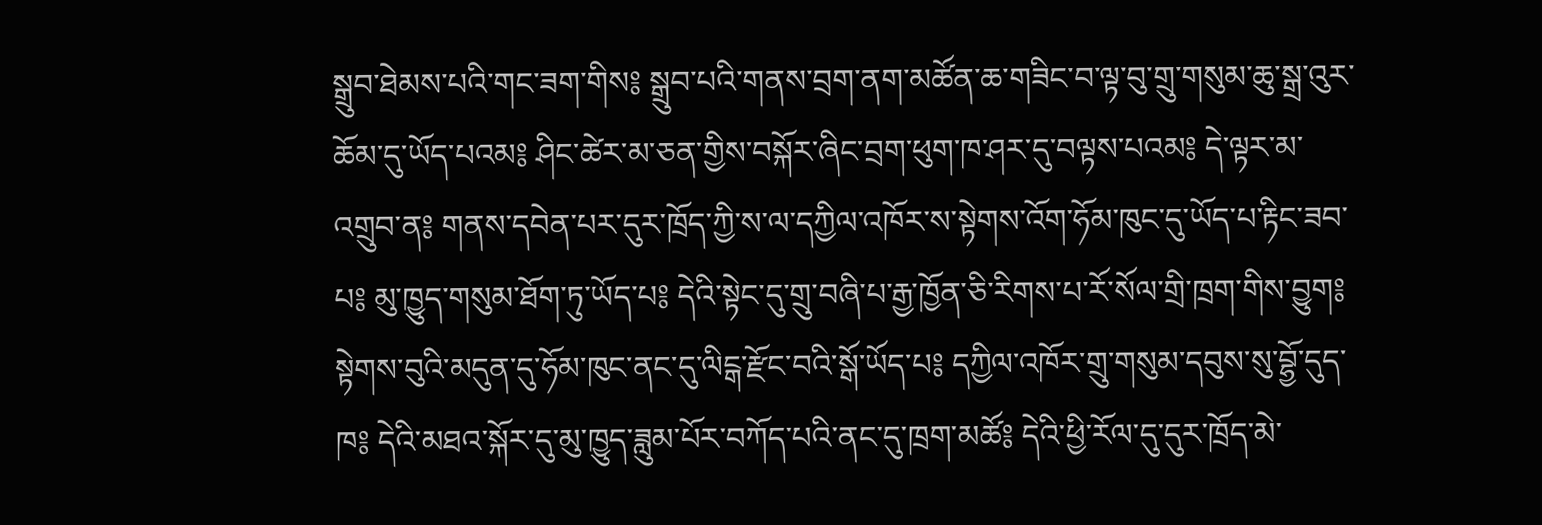སྒྲུབ་ཐེམས་པའི་གང་ཟག་གིས༔ སྒྲུབ་པའི་གནས་བྲག་ནག་མཚོན་ཆ་གཟིང་བ་ལྟ་བུ་གྲུ་གསུམ་ཆུ་སྒྲ་འུར་ཆོམ་དུ་ཡོད་པའམ༔ ཤིང་ཚེར་མ་ཅན་གྱིས་བསྐོར་ཞིང་བྲག་ཕུག་ཁ་ཤར་དུ་བལྟས་པའམ༔ དེ་ལྟར་མ་འགྲུབ་ན༔ གནས་དབེན་པར་དུར་ཁྲོད་ཀྱི་ས་ལ་དཀྱིལ་འཁོར་ས་སྟེགས་འོག་ཧོམ་ཁུང་དུ་ཡོད་པ་རྟིང་ཟབ་པ༔ མུ་ཁྱུད་གསུམ་ཐོག་ཏུ་ཡོད་པ༔ དེའི་སྟེང་དུ་གྲུ་བཞི་པ་རྒྱ་ཁྱོན་ཅི་རིགས་པ་རོ་སོལ་གྲི་ཁྲག་གིས་བྱུག༔ སྟེགས་བུའི་མདུན་དུ་ཧོམ་ཁུང་ནང་དུ་ལིངྒ་རྫོང་བའི་སྒོ་ཡོད་པ༔ དཀྱིལ་འཁོར་གྲུ་གསུམ་དབུས་སུ་བྷྱོ་དུད་ཁ༔ དེའི་མཐའ་སྐོར་དུ་མུ་ཁྱུད་ཟླུམ་པོར་བཀོད་པའི་ནང་དུ་ཁྲག་མཚོ༔ དེའི་ཕྱི་རོལ་དུ་དུར་ཁྲོད་མེ་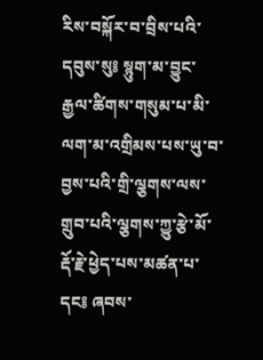རིས་བསྐོར་བ་བྲིས་པའི་དབུས་སུ༔ སྙུག་མ་བྱུང་རྒྱལ་ཚིགས་གསུམ་པ་མི་ལག་མ་འགྲིམས་པས་ཡུ་བ་བྱས་པའི་གྲི་ལྕགས་ལས་གྲུབ་པའི་ལྕགས་ཀྱུ་རྩེ་མོ་རྡོ་རྗེ་ཕྱེད་པས་མཚན་པ་དང༔ ཞབས་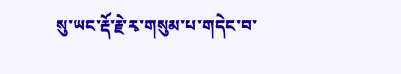སུ་ཡང་རྡོ་རྗེ་རྭ་གསུམ་པ་གདེང་བ་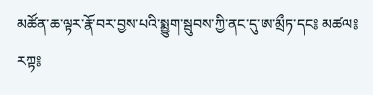མཚོན་ཆ་ལྟར་རྣོ་བར་བྱས་པའི་སྨྱུག་སྦུབས་ཀྱི་ནང་དུ་ཨ་མྲྀཏ་དང༔ མཚལ༔ རཀྟ༔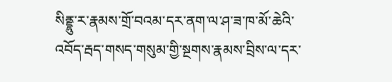སིནྡྷུ་ར་རྣམས་གྲོ་བའམ་དར་ནག་ལ་ཤ་ཟ་ཁ་མོ་ཆེའི་འབོད་རྦད་གསད་གསུམ་གྱི་སྔགས་རྣམས་བྲིས་ལ་དར་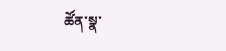ཚོན་སྣ་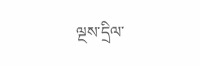ལྔས་དྲིལ་